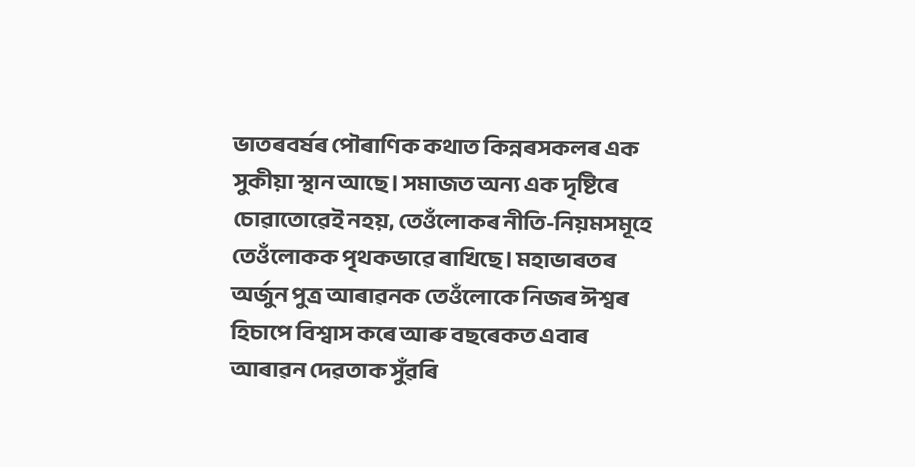ভাতৰবৰ্ষৰ পৌৰাণিক কথাত কিন্নৰসকলৰ এক সুকীয়া স্থান আছে। সমাজত অন্য এক দৃষ্টিৰে চোৱাতোৱেই নহয়, তেওঁলোকৰ নীতি-নিয়মসমূহে তেওঁলোকক পৃথকভাৱে ৰাখিছে। মহাভাৰতৰ অৰ্জুন পুত্ৰ আৰাৱনক তেওঁলোকে নিজৰ ঈশ্বৰ হিচাপে বিশ্বাস কৰে আৰু বছৰেকত এবাৰ আৰাৱন দেৱতাক সুঁৱৰি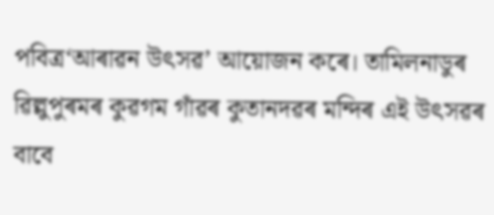পবিত্ৰ‘আৰাৱন উৎসৱ’ আয়োজন কৰে। তামিলনাডুৰ ৱিল্লুপুৰমৰ কুৱগম গাঁৱৰ কুতানদৱৰ মন্দিৰ এই উৎসৱৰ বাবে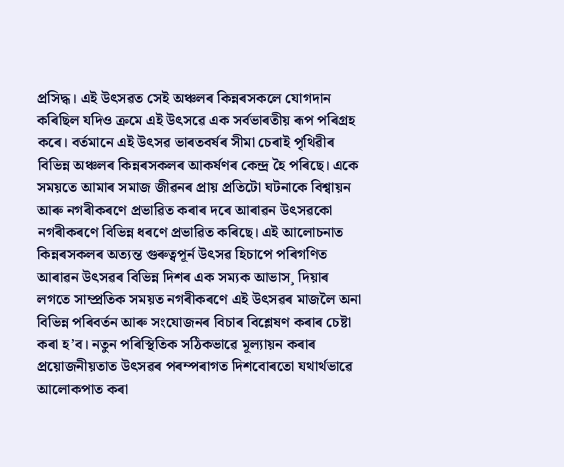প্ৰসিদ্ধ। এই উৎসৱত সেই অঞ্চলৰ কিন্নৰসকলে যোগদান কৰিছিল যদিও ক্ৰমে এই উৎসৱে এক সৰ্বভাৰতীয় ৰূপ পৰিগ্ৰহ কৰে। বৰ্তমানে এই উৎসৱ ভাৰতবৰ্ষৰ সীমা চেৰাই পৃথিৱীৰ বিভিন্ন অঞ্চলৰ কিন্নৰসকলৰ আকৰ্ষণৰ কেন্দ্ৰ হৈ পৰিছে। একে সময়তে আমাৰ সমাজ জীৱনৰ প্ৰায় প্ৰতিটো ঘটনাকে বিশ্বায়ন আৰু নগৰীকৰণে প্ৰভাৱিত কৰাৰ দৰে আৰাৱন উৎসৱকো নগৰীকৰণে বিভিন্ন ধৰণে প্ৰভাৱিত কৰিছে। এই আলোচনাত কিন্নৰসকলৰ অত্যন্ত গুৰুত্বপূৰ্ন উৎসৱ হিচাপে পৰিগণিত আৰাৱন উৎসৱৰ বিভিন্ন দিশৰ এক সম্যক আভাস¸ দিয়াৰ লগতে সাম্প্ৰতিক সময়ত নগৰীকৰণে এই উৎসৱৰ মাজলৈ অনা বিভিন্ন পৰিবৰ্তন আৰু সংযোজনৰ বিচাৰ বিশ্লেষণ কৰাৰ চেষ্টা কৰা হ’ব। নতুন পৰিস্থিতিক সঠিকভাৱে মূল্যায়ন কৰাৰ প্ৰয়োজনীয়তাত উৎসৱৰ পৰম্পৰাগত দিশবোৰতো যথাৰ্থভাৱে আলোকপাত কৰা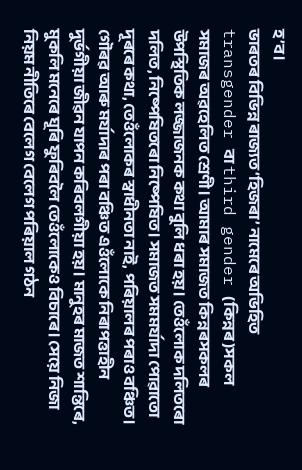হ’ব।
ভাৰতৰ বিভিন্ন ৰাজ্যত ‘হিজৰা’ নামেৰে অভিহিত transgender বা third gender (কিন্নৰ)সকল সমাজৰ অৱহেলিত শ্ৰেণী। আমাৰ সমাজত কিন্নৰসকলৰ উপস্থিতিক লজ্জাজনক কথা বুলি ধৰা হয়। তেওঁলোক দলিতৰো দলিত, নিষ্পেষিতৰো নিষ্পেষিত। সমাজত সমমৰ্যাদা পোৱাতো দূৰৰে কথা, তেওঁলোকৰ স্বাধীনতা নাই, পৰিয়ালৰ পৰাও বঞ্চিত। গৌৰৱ আৰু মৰ্যাদাৰ পৰা বঞ্চিত এওঁলোকে নিৰাপত্তাহীন দুৰ্ভগীয়া জীৱন যাপন কৰিবলগীয়া হয়। মানুহৰ মাজত শান্তিৰে, মুকলি মনেৰে ঘূৰি ফুৰিবলৈ তেওঁলোকেও বিচাৰে। সেয়ে নিজা নিয়ম নীতিৰে বেলেগ বেলেগ পৰিয়াল গঠন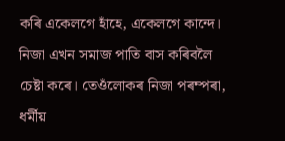কৰি একেলগে হাঁহে, একেলগে কান্দে। নিজা এখন সমাজ পাতি বাস কৰিবলৈ চেষ্টা কৰে। তেওঁলোকৰ নিজা পৰম্পৰা, ধৰ্মীয়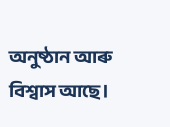অনুষ্ঠান আৰু বিশ্বাস আছে।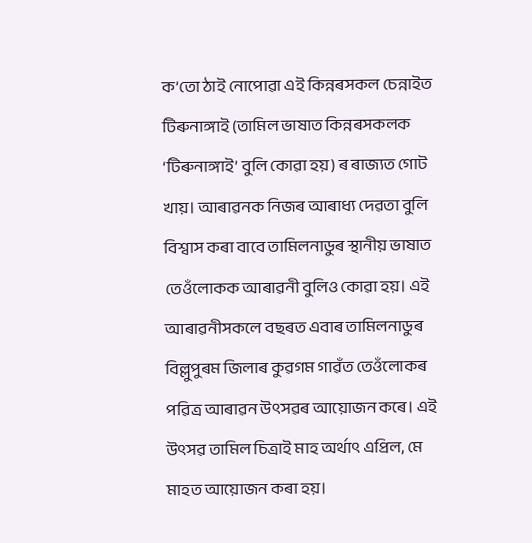ক’তো ঠাই নোপোৱা এই কিন্নৰসকল চেন্নাইত টিৰুনাঙ্গাই (তামিল ভাষাত কিন্নৰসকলক ‘টিৰুনাঙ্গাই’ বুলি কোৱা হয়) ৰ ৰাজ্যত গোট খায়। আৰাৱনক নিজৰ আৰাধ্য দেৱতা বুলি বিশ্বাস কৰা বাবে তামিলনাডুৰ স্থানীয় ভাষাত তেওঁলোকক আৰাৱনী বুলিও কোৱা হয়। এই আৰাৱনীসকলে বছৰত এবাৰ তামিলনাডুৰ বিল্লুপুৰম জিলাৰ কুৱগম গাৱঁত তেওঁলোকৰ পৱিত্ৰ আৰাৱন উৎসৱৰ আয়োজন কৰে। এই উৎসৱ তামিল চিত্ৰাই মাহ অৰ্থাৎ এপ্ৰিল, মে মাহত আয়োজন কৰা হয়।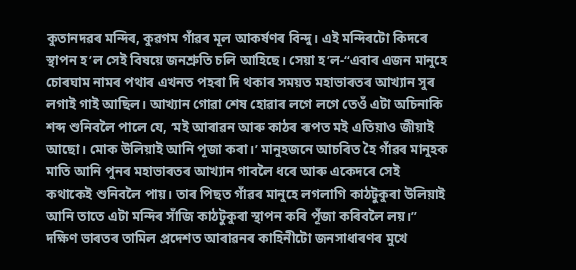কুতানদৱৰ মন্দিৰ, কুৱগম গাঁৱৰ মূল আকৰ্ষণৰ বিন্দু। এই মন্দিৰটো কিদৰে স্থাপন হ’ল সেই বিষয়ে জনশ্ৰুতি চলি আহিছে। সেয়া হ’ল-“এবাৰ এজন মানুহে চোৰঘাম নামৰ পথাৰ এখনত পহৰা দি থকাৰ সময়ত মহাভাৰতৰ আখ্যান সুৰ লগাই গাই আছিল। আখ্যান গোৱা শেষ হোৱাৰ লগে লগে তেওঁ এটা অচিনাকি শব্দ শুনিবলৈ পালে যে, ‘মই আৰাৱন আৰু কাঠৰ ৰূপত মই এতিয়াও জীয়াই আছো। মোক উলিয়াই আনি পূজা কৰা।’ মানুহজনে আচৰিত হৈ গাঁৱৰ মানুহক মাতি আনি পুনৰ মহাভাৰতৰ আখ্যান গাবলৈ ধৰে আৰু একেদৰে সেই কথাকেই শুনিবলৈ পায়। তাৰ পিছত গাঁৱৰ মানুহে লগলাগি কাঠটুকুৰা উলিয়াই আনি তাতে এটা মন্দিৰ সাঁজি কাঠটুকুৰা স্থাপন কৰি পূঁজা কৰিবলৈ লয়।”
দক্ষিণ ভাৰতৰ তামিল প্ৰদেশত আৰাৱনৰ কাহিনীটো জনসাধাৰণৰ মুখে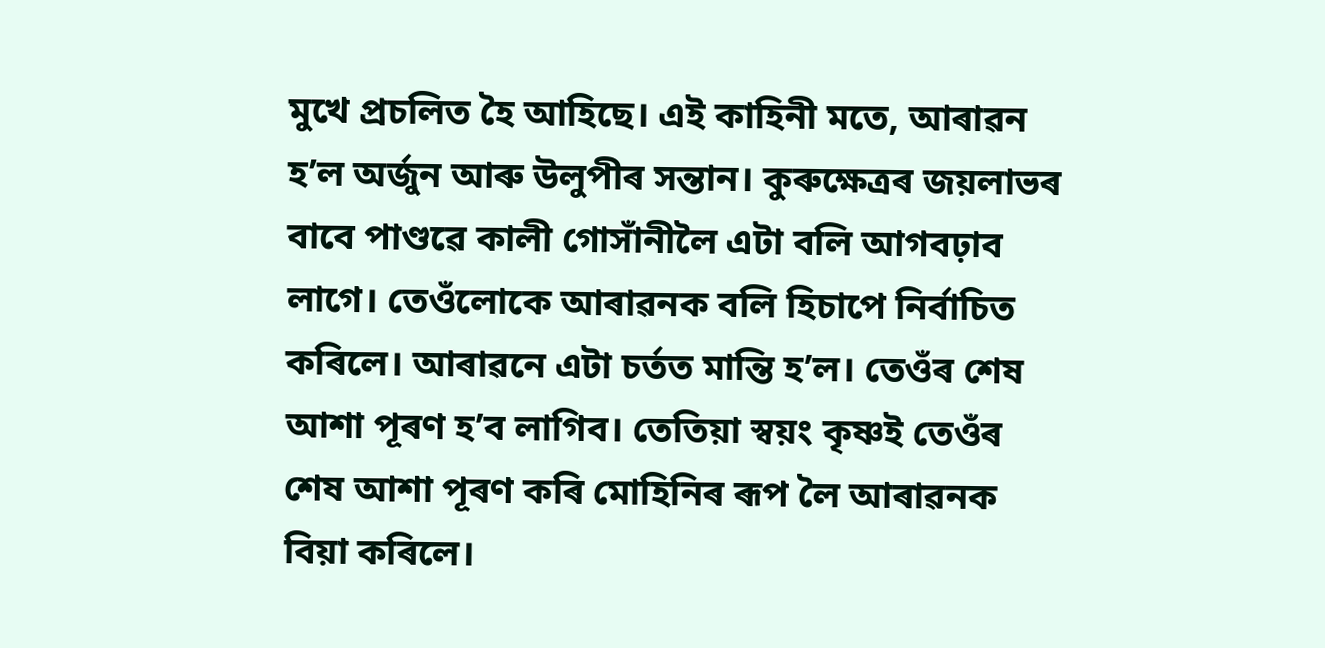মুখে প্ৰচলিত হৈ আহিছে। এই কাহিনী মতে, আৰাৱন হ’ল অৰ্জুন আৰু উলুপীৰ সন্তান। কুৰুক্ষেত্ৰৰ জয়লাভৰ বাবে পাণ্ডৱে কালী গোসাঁনীলৈ এটা বলি আগবঢ়াব লাগে। তেওঁলোকে আৰাৱনক বলি হিচাপে নিৰ্বাচিত কৰিলে। আৰাৱনে এটা চৰ্তত মান্তি হ’ল। তেওঁৰ শেষ আশা পূৰণ হ’ব লাগিব। তেতিয়া স্বয়ং কৃষ্ণই তেওঁৰ শেষ আশা পূৰণ কৰি মোহিনিৰ ৰূপ লৈ আৰাৱনক বিয়া কৰিলে।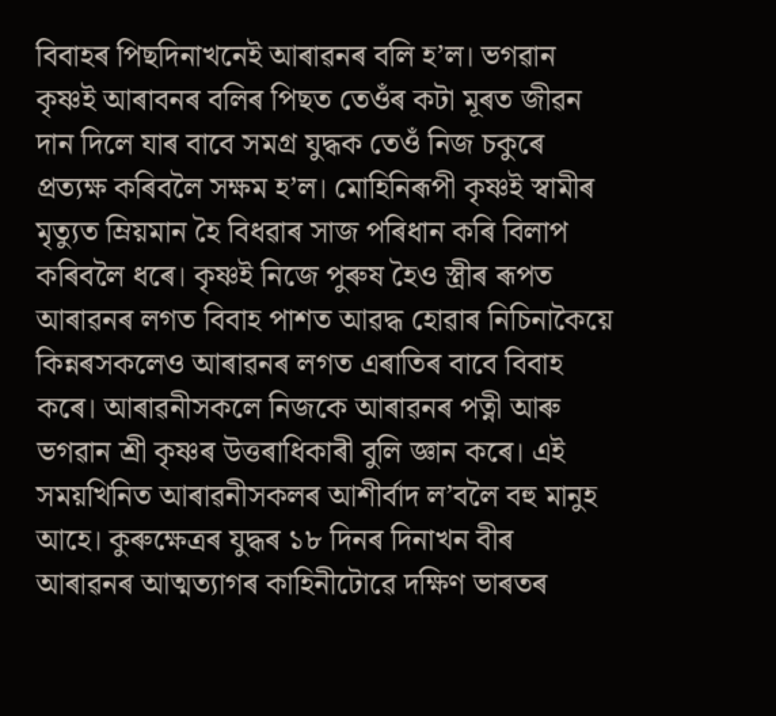বিবাহৰ পিছদিনাখনেই আৰাৱনৰ বলি হ’ল। ভগৱান কৃষ্ণই আৰাবনৰ বলিৰ পিছত তেওঁৰ কটা মূৰত জীৱন দান দিলে যাৰ বাবে সমগ্ৰ যুদ্ধক তেওঁ নিজ চকুৰে প্ৰত্যক্ষ কৰিবলৈ সক্ষম হ’ল। মোহিনিৰূপী কৃষ্ণই স্বামীৰ মৃত্যুত ম্ৰিয়মান হৈ বিধৱাৰ সাজ পৰিধান কৰি বিলাপ কৰিবলৈ ধৰে। কৃষ্ণই নিজে পুৰুষ হৈও স্ত্ৰীৰ ৰূপত আৰাৱনৰ লগত বিবাহ পাশত আৱদ্ধ হোৱাৰ নিচিনাকৈয়ে কিন্নৰসকলেও আৰাৱনৰ লগত এৰাতিৰ বাবে বিবাহ কৰে। আৰাৱনীসকলে নিজকে আৰাৱনৰ পত্নী আৰু ভগৱান শ্ৰী কৃষ্ণৰ উত্তৰাধিকাৰী বুলি জ্ঞান কৰে। এই সময়খিনিত আৰাৱনীসকলৰ আশীৰ্বাদ ল’বলৈ বহু মানুহ আহে। কুৰুক্ষেত্ৰৰ যুদ্ধৰ ১৮ দিনৰ দিনাখন বীৰ আৰাৱনৰ আত্মত্যাগৰ কাহিনীটোৱে দক্ষিণ ভাৰতৰ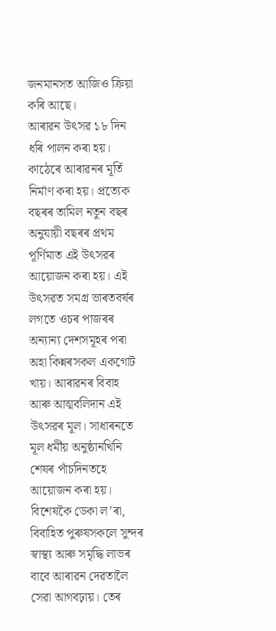জনমানসত আজিও ক্ৰিয়া কৰি আছে।
আৰাৱন উৎসৱ ১৮ দিন ধৰি পালন কৰা হয়। কাঠেৰে আৰাৱনৰ মূৰ্তি নিৰ্মাণ কৰা হয়। প্ৰত্যেক বছৰৰ তামিল নতুন বছৰ অনুযায়ী বছৰৰ প্ৰথম পূৰ্ণিমাত এই উৎসৱৰ আয়োজন কৰা হয়। এই উৎসৱত সমগ্ৰ ভাৰতবৰ্ষৰ লগতে ওচৰ পাজৰৰ অন্যান্য দেশসমূহৰ পৰা অহা কিন্নৰসকল একগোট খায়। আৰাৱনৰ বিবাহ আৰু আত্মবলিদান এই উৎসৱৰ মূল। সাধাৰনতে মূল ধৰ্মীয় অনুষ্ঠানখিনি শেষৰ পাঁচদিনতহে আয়োজন কৰা হয়। বিশেষকৈ ডেকা ল’ৰা, বিবাহিত পুৰুষসকলে সুন্দৰ স্বাস্থ্য আৰু সমৃদ্ধি লাভৰ বাবে আৰাৱন দেৱতালৈ সেৱা আগবঢ়ায়। তেৰ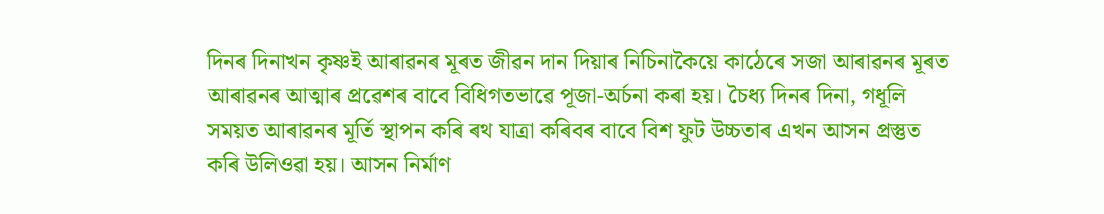দিনৰ দিনাখন কৃষ্ণই আৰাৱনৰ মূৰত জীৱন দান দিয়াৰ নিচিনাকৈয়ে কাঠেৰে সজা আৰাৱনৰ মূৰত আৰাৱনৰ আত্মাৰ প্ৰৱেশৰ বাবে বিধিগতভাৱে পূজা-অৰ্চনা কৰা হয়। চৈধ্য দিনৰ দিনা, গধূলি সময়ত আৰাৱনৰ মূৰ্তি স্থাপন কৰি ৰথ যাত্ৰা কৰিবৰ বাবে বিশ ফুট উচ্চতাৰ এখন আসন প্ৰস্তুত কৰি উলিওৱা হয়। আসন নিৰ্মাণ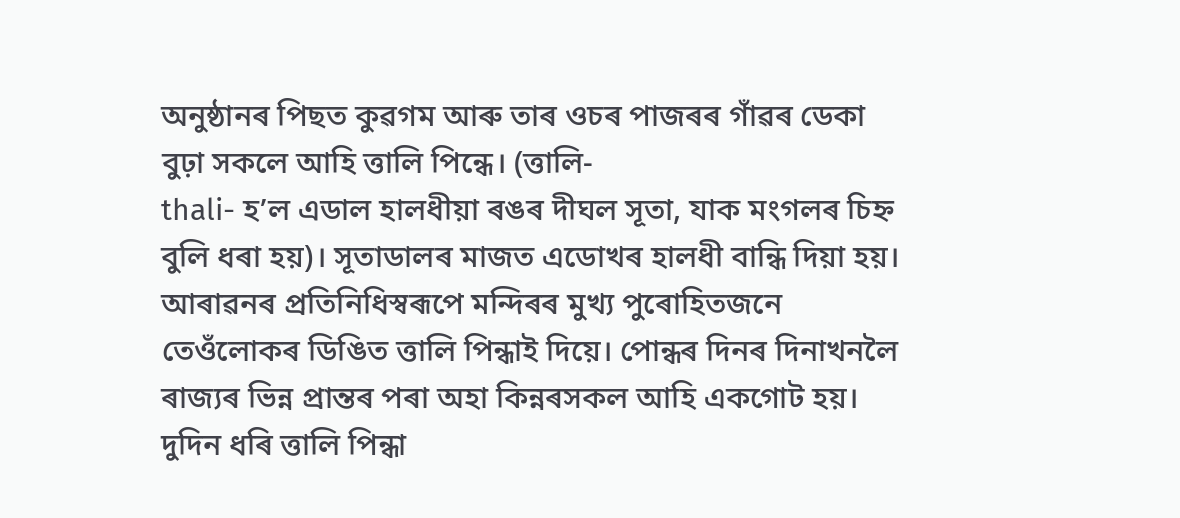অনুষ্ঠানৰ পিছত কুৱগম আৰু তাৰ ওচৰ পাজৰৰ গাঁৱৰ ডেকা বুঢ়া সকলে আহি ত্তালি পিন্ধে। (ত্তালি-
thali- হ’ল এডাল হালধীয়া ৰঙৰ দীঘল সূতা, যাক মংগলৰ চিহ্ন বুলি ধৰা হয়)। সূতাডালৰ মাজত এডোখৰ হালধী বান্ধি দিয়া হয়। আৰাৱনৰ প্ৰতিনিধিস্বৰূপে মন্দিৰৰ মুখ্য পুৰোহিতজনে তেওঁলোকৰ ডিঙিত ত্তালি পিন্ধাই দিয়ে। পোন্ধৰ দিনৰ দিনাখনলৈ ৰাজ্যৰ ভিন্ন প্ৰান্তৰ পৰা অহা কিন্নৰসকল আহি একগোট হয়। দুদিন ধৰি ত্তালি পিন্ধা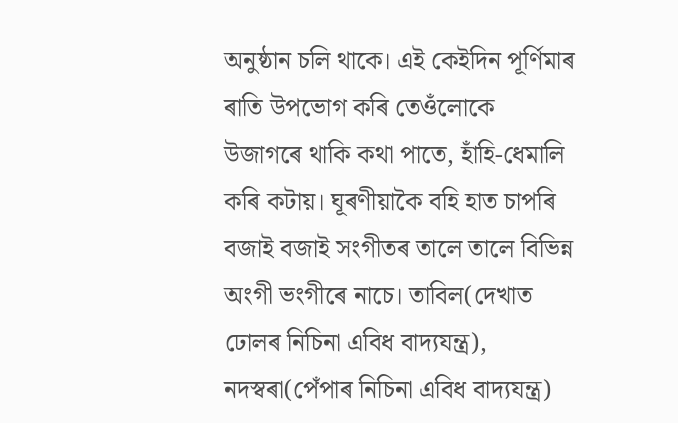অনুষ্ঠান চলি থাকে। এই কেইদিন পূৰ্ণিমাৰ ৰাতি উপভোগ কৰি তেওঁলোকে উজাগৰে থাকি কথা পাতে, হাঁহি-ধেমালি কৰি কটায়। ঘূৰণীয়াকৈ বহি হাত চাপৰি বজাই বজাই সংগীতৰ তালে তালে বিভিন্ন অংগী ভংগীৰে নাচে। তাবিল(দেখাত ঢোলৰ নিচিনা এবিধ বাদ্যযন্ত্ৰ), নদস্বৰা(পেঁপাৰ নিচিনা এবিধ বাদ্যযন্ত্ৰ)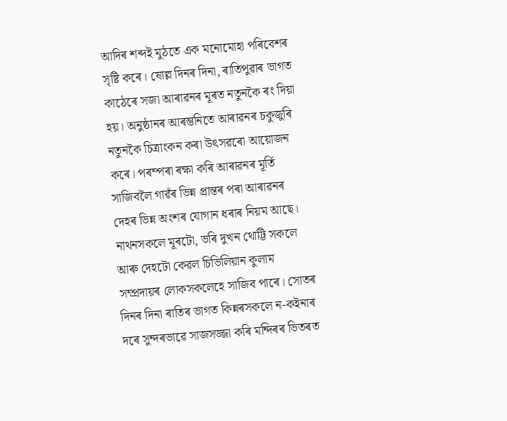আদিৰ শব্দই মুঠতে এক মনোমোহা পৰিবেশৰ সৃষ্টি কৰে। ষোল্ল দিনৰ দিনা, ৰাতিপুৱাৰ ভাগত কাঠেৰে সজা আৰাৱনৰ মূৰত নতুনকৈ ৰং দিয়া হয়। অনুষ্ঠানৰ আৰম্ভনিতে আৰাৱনৰ চকুজুৰি নতুনকৈ চিত্ৰাংকন কৰা উৎসৱৰো আয়োজন কৰে। পৰম্পৰা ৰক্ষা কৰি আৰাৱনৰ মূৰ্তি সাজিবলৈ গাৱঁৰ ভিন্ন প্ৰান্তৰ পৰা আৰাৱনৰ দেহৰ ভিন্ন অংশৰ যোগান ধৰাৰ নিয়ম আছে। নাথনসকলে মূৰটো, ভৰি দুখন থোট্টি সকলে আৰু দেহটো কেৱল চিভিলিয়ান কুলাম সম্প্ৰদায়ৰ লোকসকলেহে সাজিব পাৰে। সোতৰ দিনৰ দিনা ৰাতিৰ ভাগত কিন্নৰসকলে ন-কইনাৰ দৰে সুন্দৰভাৱে সাজসজ্জা কৰি মন্দিৰৰ ভিতৰত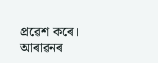প্ৰৱেশ কৰে। আৰাৱনৰ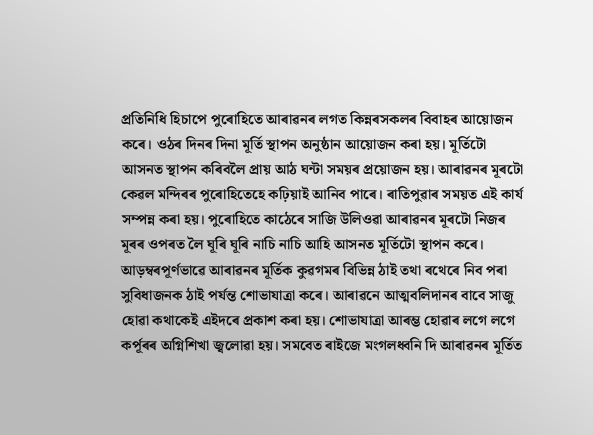প্ৰতিনিধি হিচাপে পুৰোহিতে আৰাৱনৰ লগত কিন্নৰসকলৰ বিবাহৰ আয়োজন কৰে। ওঠৰ দিনৰ দিনা মূৰ্তি স্থাপন অনুষ্ঠান আয়োজন কৰা হয়। মূৰ্তিটো আসনত স্থাপন কৰিবলৈ প্ৰায় আঠ ঘন্টা সময়ৰ প্ৰয়োজন হয়। আৰাৱনৰ মূৰটো কেৱল মন্দিৰৰ পুৰোহিতেহে কঢ়িয়াই আনিব পাৰে। ৰাতিপুৱাৰ সময়ত এই কাৰ্য সম্পন্ন কৰা হয়। পুৰোহিতে কাঠেৰে সাজি উলিওৱা আৰাৱনৰ মূৰটো নিজৰ মূৰৰ ওপৰত লৈ ঘূৰি ঘূৰি নাচি নাচি আহি আসনত মূৰ্তিটো স্থাপন কৰে। আড়ম্বৰপূৰ্ণভাৱে আৰাৱনৰ মূৰ্তিক কুৱগমৰ বিভিন্ন ঠাই তথা ৰথেৰে নিব পৰা সুবিধাজনক ঠাই পৰ্যন্ত শোভাযাত্ৰা কৰে। আৰাৱনে আত্মবলিদানৰ বাবে সাজু হোৱা কথাকেই এইদৰে প্ৰকাশ কৰা হয়। শোভাযাত্ৰা আৰম্ভ হোৱাৰ লগে লগে কৰ্পূৰৰ অগ্নিশিখা জ্বলোৱা হয়। সমবেত ৰাইজে মংগলধ্বনি দি আৰাৱনৰ মূৰ্তিত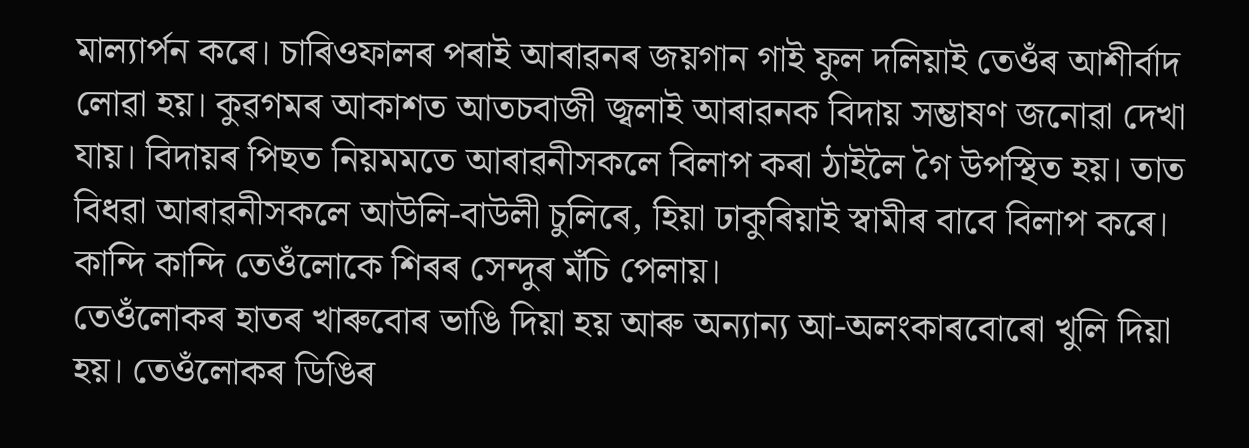মাল্যাৰ্পন কৰে। চাৰিওফালৰ পৰাই আৰাৱনৰ জয়গান গাই ফুল দলিয়াই তেওঁৰ আশীৰ্বাদ লোৱা হয়। কুৱগমৰ আকাশত আতচবাজী জ্বলাই আৰাৱনক বিদায় সম্ভাষণ জনোৱা দেখা যায়। বিদায়ৰ পিছত নিয়মমতে আৰাৱনীসকলে বিলাপ কৰা ঠাইলৈ গৈ উপস্থিত হয়। তাত বিধৱা আৰাৱনীসকলে আউলি-বাউলী চুলিৰে, হিয়া ঢাকুৰিয়াই স্বামীৰ বাবে বিলাপ কৰে। কান্দি কান্দি তেওঁলোকে শিৰৰ সেন্দুৰ মঁচি পেলায়।
তেওঁলোকৰ হাতৰ খাৰুবোৰ ভাঙি দিয়া হয় আৰু অন্যান্য আ-অলংকাৰবোৰো খুলি দিয়া হয়। তেওঁলোকৰ ডিঙিৰ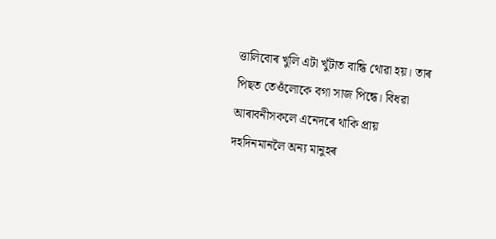ত্তালিবোৰ খুলি এটা খুঁটাত বান্ধি থোৱা হয়। তাৰ পিছত তেওঁলোকে বগা সাজ পিন্ধে। বিধৱা আৰাবনীসকলে এনেদৰে থাকি প্ৰায় দহদিনমানলৈ অন্য মানুহৰ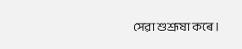সেৱা শুশ্ৰূষা কৰে।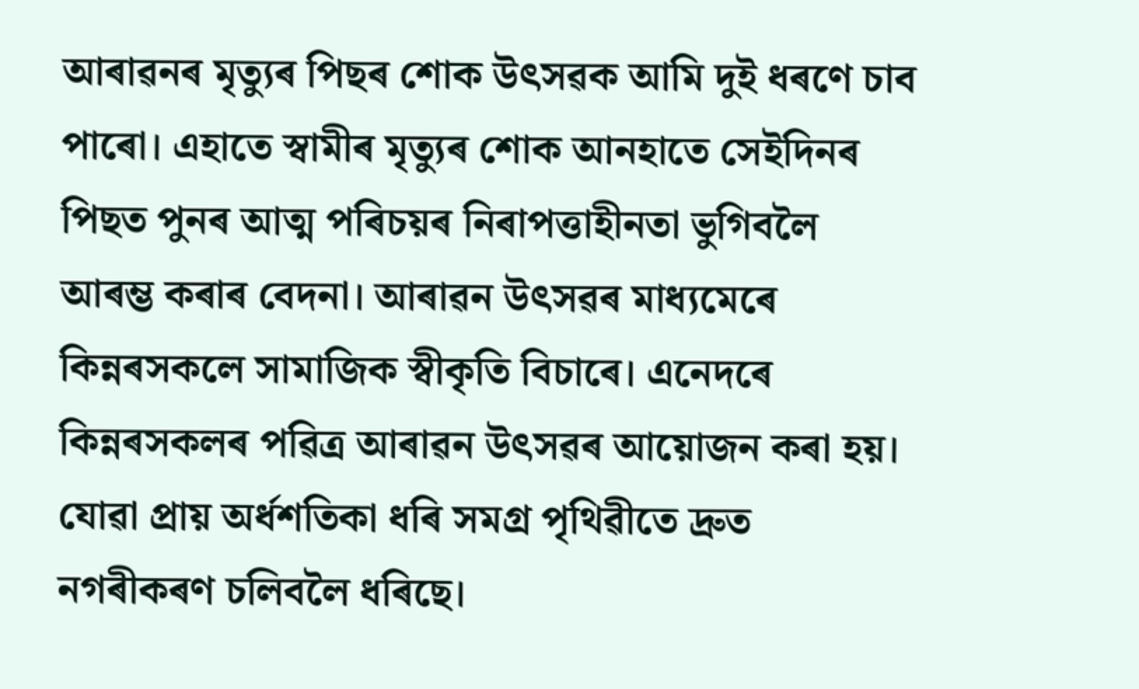আৰাৱনৰ মৃত্যুৰ পিছৰ শোক উৎসৱক আমি দুই ধৰণে চাব পাৰো। এহাতে স্বামীৰ মৃত্যুৰ শোক আনহাতে সেইদিনৰ পিছত পুনৰ আত্ম পৰিচয়ৰ নিৰাপত্তাহীনতা ভুগিবলৈ আৰম্ভ কৰাৰ বেদনা। আৰাৱন উৎসৱৰ মাধ্যমেৰে কিন্নৰসকলে সামাজিক স্বীকৃতি বিচাৰে। এনেদৰে কিন্নৰসকলৰ পৱিত্ৰ আৰাৱন উৎসৱৰ আয়োজন কৰা হয়।
যোৱা প্ৰায় অৰ্ধশতিকা ধৰি সমগ্ৰ পৃথিৱীতে দ্ৰুত নগৰীকৰণ চলিবলৈ ধৰিছে।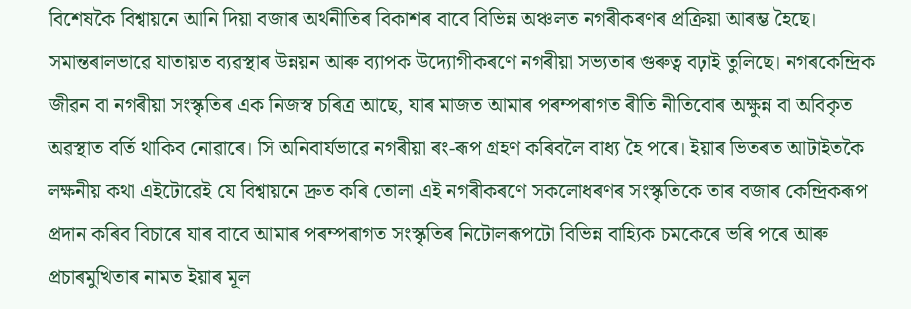বিশেষকৈ বিশ্বায়নে আনি দিয়া বজাৰ অৰ্থনীতিৰ বিকাশৰ বাবে বিভিন্ন অঞ্চলত নগৰীকৰণৰ প্ৰক্ৰিয়া আৰম্ভ হৈছে। সমান্তৰালভাৱে যাতায়ত ব্যৱস্থাৰ উন্নয়ন আৰু ব্যাপক উদ্যোগীকৰণে নগৰীয়া সভ্যতাৰ গুৰুত্ব বঢ়াই তুলিছে। নগৰকেন্দ্ৰিক জীৱন বা নগৰীয়া সংস্কৃতিৰ এক নিজস্ব চৰিত্ৰ আছে, যাৰ মাজত আমাৰ পৰম্পৰাগত ৰীতি নীতিবোৰ অক্ষুন্ন বা অবিকৃত অৱস্থাত বৰ্তি থাকিব নোৱাৰে। সি অনিবাৰ্যভাৱে নগৰীয়া ৰং-ৰূপ গ্ৰহণ কৰিবলৈ বাধ্য হৈ পৰে। ইয়াৰ ভিতৰত আটাইতকৈ লক্ষনীয় কথা এইটোৱেই যে বিশ্বায়নে দ্ৰুত কৰি তোলা এই নগৰীকৰণে সকলোধৰণৰ সংস্কৃতিকে তাৰ বজাৰ কেন্দ্ৰিকৰূপ প্ৰদান কৰিব বিচাৰে যাৰ বাবে আমাৰ পৰম্পৰাগত সংস্কৃতিৰ নিটোলৰূপটো বিভিন্ন বাহ্যিক চমকেৰে ভৰি পৰে আৰু প্ৰচাৰমুখিতাৰ নামত ইয়াৰ মূল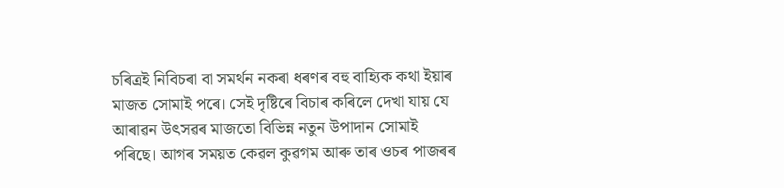চৰিত্ৰই নিবিচৰা বা সমৰ্থন নকৰা ধৰণৰ বহু বাহ্যিক কথা ইয়াৰ মাজত সোমাই পৰে। সেই দৃষ্টিৰে বিচাৰ কৰিলে দেখা যায় যে আৰাৱন উৎসৱৰ মাজতো বিভিন্ন নতুন উপাদান সোমাই পৰিছে। আগৰ সময়ত কেৱল কুৱগম আৰু তাৰ ওচৰ পাজৰৰ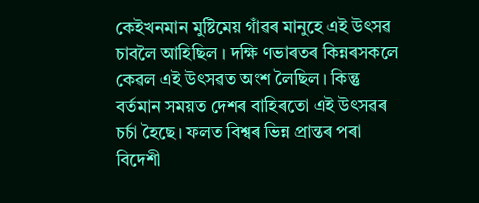কেইখনমান মুষ্টিমেয় গাঁৱৰ মানুহে এই উৎসৱ চাবলৈ আহিছিল । দক্ষি ণভাৰতৰ কিন্নৰসকলে কেৱল এই উৎসৱত অংশ লৈছিল। কিন্তু বৰ্তমান সময়ত দেশৰ বাহিৰতো এই উৎসৱৰ চৰ্চা হৈছে। ফলত বিশ্বৰ ভিন্ন প্ৰান্তৰ পৰা বিদেশী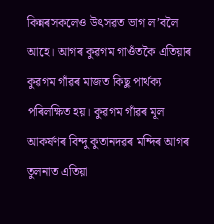কিন্নৰসকলেও উৎসৱত ভাগ ল’বলৈ আহে। আগৰ কুৱগম গাওঁতকৈ এতিয়াৰ কুৱগম গাঁৱৰ মাজত কিছু পাৰ্থক্য পৰিলক্ষিত হয়। কুৱগম গাঁৱৰ মূল আকৰ্ষণৰ বিন্দু কুতানদৱৰ মন্দিৰ আগৰ তুলনাত এতিয়া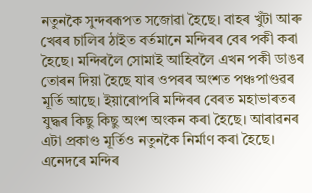নতুনকৈ সুন্দৰৰূপত সজোৱা হৈছে। বাহৰ খুঁটা আৰু খেৰৰ চালিৰ ঠাইত বৰ্তমানে মন্দিৰৰ বেৰ পকী কৰা হৈছে। মন্দিৰলৈ সোমাই আহিবলৈ এখন পকী ডাঙৰ তোৰন দিয়া হৈছে যাৰ ওপৰৰ অংশত পঞ্চপাণ্ডৱৰ মূৰ্তি আছে। ইয়াৰোপৰি মন্দিৰৰ বেৰত মহাভাৰতৰ যুদ্ধৰ কিছু কিছু অংশ অংকন কৰা হৈছে। আৰাৱনৰ এটা প্ৰকাণ্ড মূৰ্তিও নতুনকৈ নিৰ্মাণ কৰা হৈছে। এনেদৰে মন্দিৰ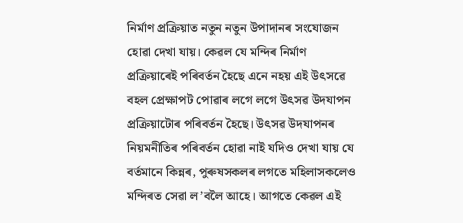নিৰ্মাণ প্ৰক্ৰিয়াত নতুন নতুন উপাদানৰ সংযোজন হোৱা দেখা যায়। কেৱল যে মন্দিৰ নিৰ্মাণ প্ৰক্ৰিয়াৰেই পৰিবৰ্তন হৈছে এনে নহয় এই উৎসৱে বহল প্ৰেক্ষাপট পোৱাৰ লগে লগে উৎসৱ উদযাপন প্ৰক্ৰিয়াটোৰ পৰিবৰ্তন হৈছে। উৎসৱ উদযাপনৰ নিয়মনীতিৰ পৰিবৰ্তন হোৱা নাই যদিও দেখা যায় যে বৰ্তমানে কিন্নৰ, পুৰুষসকলৰ লগতে মহিলাসকলেও মন্দিৰত সেৱা ল’বলৈ আহে। আগতে কেৱল এই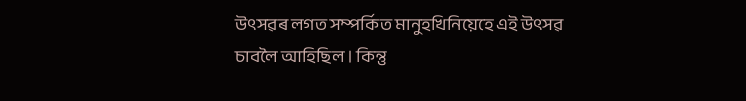উৎসৱৰ লগত সম্পৰ্কিত মানুহখিনিয়েহে এই উৎসৱ চাবলৈ আহিছিল । কিন্তু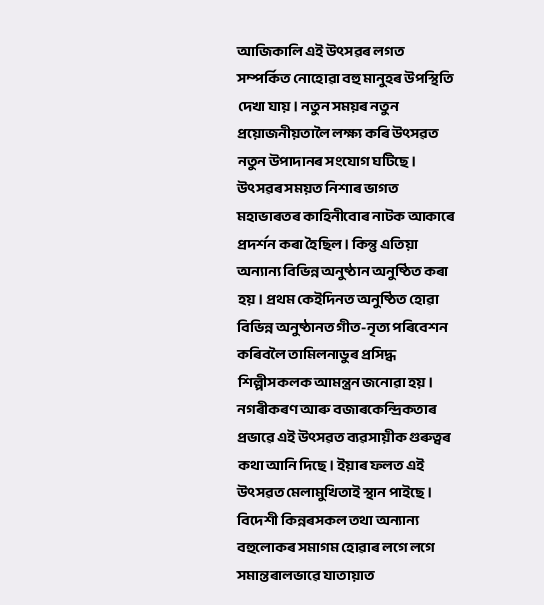আজিকালি এই উৎসৱৰ লগত সম্পৰ্কিত নোহোৱা বহু মানুহৰ উপস্থিতি দেখা যায়। নতুন সময়ৰ নতুন প্ৰয়োজনীয়তালৈ লক্ষ্য কৰি উৎসৱত নতুন উপাদানৰ সংযোগ ঘটিছে। উৎসৱৰ সময়ত নিশাৰ ভাগত মহাভাৰতৰ কাহিনীবোৰ নাটক আকাৰে প্ৰদৰ্শন কৰা হৈছিল। কিন্তু এতিয়া অন্যান্য বিভিন্ন অনুষ্ঠান অনুষ্ঠিত কৰা হয়। প্ৰথম কেইদিনত অনুষ্ঠিত হোৱা বিভিন্ন অনুষ্ঠানত গীত-নৃত্য পৰিবেশন কৰিবলৈ তামিলনাডুৰ প্ৰসিদ্ধ শিল্পীসকলক আমন্ত্ৰন জনোৱা হয়। নগৰীকৰণ আৰু বজাৰকেন্দ্ৰিকতাৰ প্ৰভাৱে এই উৎসৱত ব্যৱসায়ীক গুৰুত্বৰ কথা আনি দিছে। ইয়াৰ ফলত এই উৎসৱত মেলামুখিতাই স্থান পাইছে। বিদেশী কিন্নৰসকল তথা অন্যান্য বহুলোকৰ সমাগম হোৱাৰ লগে লগে সমান্তৰালভাৱে যাতায়াত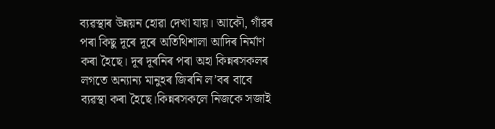ব্যৱস্থাৰ উন্নয়ন হোৱা দেখা যায়। আকৌ, গাঁৱৰ পৰা কিছু দূৰে দূৰে অতিথিশালা আদিৰ নিৰ্মাণ কৰা হৈছে। দূৰ দূৰনিৰ পৰা অহা কিন্নৰসকলৰ লগতে অন্যান্য মানুহৰ জিৰনি ল’বৰ বাবে ব্যৱস্থা কৰা হৈছে।কিন্নৰসকলে নিজকে সজাই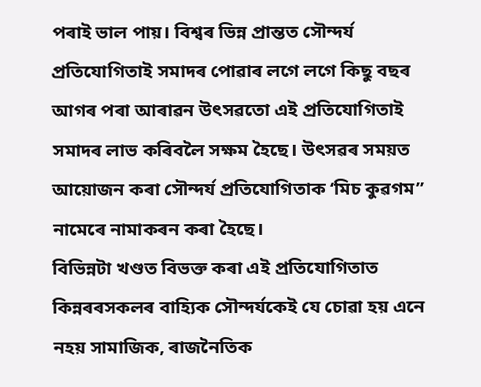পৰাই ভাল পায়। বিশ্বৰ ভিন্ন প্ৰান্তত সৌন্দৰ্য প্ৰতিযোগিতাই সমাদৰ পোৱাৰ লগে লগে কিছু বছৰ আগৰ পৰা আৰাৱন উৎসৱতো এই প্ৰতিযোগিতাই সমাদৰ লাভ কৰিবলৈ সক্ষম হৈছে। উৎসৱৰ সময়ত আয়োজন কৰা সৌন্দৰ্য প্ৰতিযোগিতাক ‘মিচ কুৱগম” নামেৰে নামাকৰন কৰা হৈছে।
বিভিন্নটা খণ্ডত বিভক্ত কৰা এই প্ৰতিযোগিতাত কিন্নৰৰসকলৰ বাহ্যিক সৌন্দৰ্যকেই যে চোৱা হয় এনে নহয় সামাজিক, ৰাজনৈতিক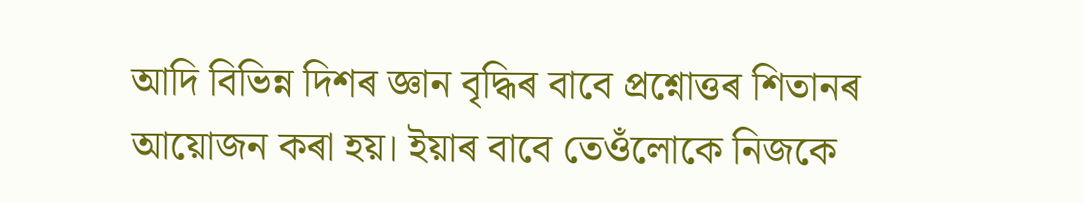আদি বিভিন্ন দিশৰ জ্ঞান বৃদ্ধিৰ বাবে প্ৰশ্নোত্তৰ শিতানৰ আয়োজন কৰা হয়। ইয়াৰ বাবে তেওঁলোকে নিজকে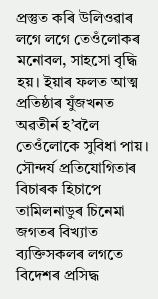প্ৰস্তুত কৰি উলিওৱাৰ লগে লগে তেওঁলোকৰ মনোবল, সাহসো বৃদ্ধি হয়। ইয়াৰ ফলত আত্ম প্ৰতিষ্ঠাৰ যুঁজখনত অৱতীৰ্ন হ’বলৈ তেওঁলোকে সুবিধা পায়। সৌন্দৰ্য প্ৰতিযোগিতাৰ বিচাৰক হিচাপে তামিলনাডুৰ চিনেমা জগতৰ বিখ্যাত ব্যক্তিসকলৰ লগতে বিদেশৰ প্ৰসিদ্ধ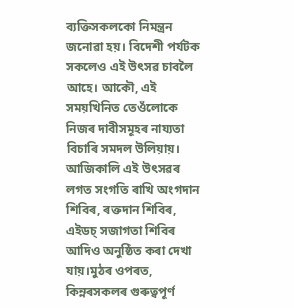ব্যক্তিসকলকো নিমন্ত্ৰন জনোৱা হয়। বিদেশী পৰ্যটক সকলেও এই উৎসৱ চাবলৈ আহে। আকৌ, এই সময়খিনিত তেওঁলোকে নিজৰ দাবীসমূহৰ নায্যতা বিচাৰি সমদল উলিয়ায়। আজিকালি এই উৎসৱৰ লগত সংগতি ৰাখি অংগদান শিবিৰ, ৰক্তদান শিবিৰ, এইডচ্ সজাগতা শিবিৰ আদিও অনুষ্ঠিত কৰা দেখা যায়।মুঠৰ ওপৰত, কিন্নৰসকলৰ গুৰুত্বপূৰ্ণ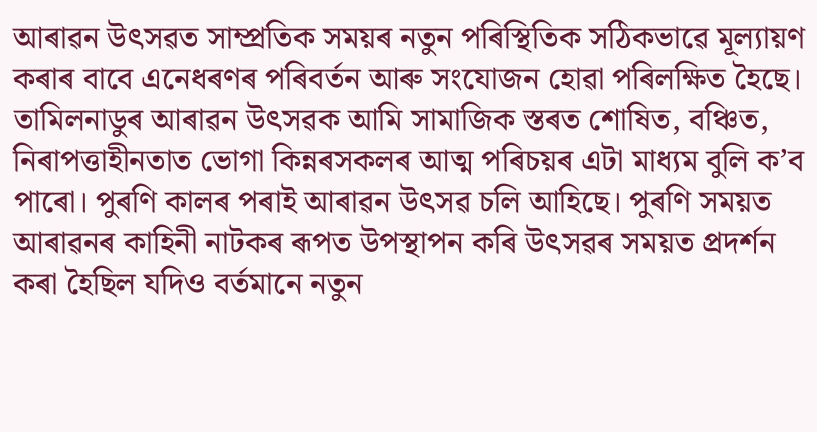আৰাৱন উৎসৱত সাম্প্ৰতিক সময়ৰ নতুন পৰিস্থিতিক সঠিকভাৱে মূল্যায়ণ কৰাৰ বাবে এনেধৰণৰ পৰিবৰ্তন আৰু সংযোজন হোৱা পৰিলক্ষিত হৈছে।
তামিলনাডুৰ আৰাৱন উৎসৱক আমি সামাজিক স্তৰত শোষিত, বঞ্চিত, নিৰাপত্তাহীনতাত ভোগা কিন্নৰসকলৰ আত্ম পৰিচয়ৰ এটা মাধ্যম বুলি ক’ব পাৰো। পুৰণি কালৰ পৰাই আৰাৱন উৎসৱ চলি আহিছে। পুৰণি সময়ত আৰাৱনৰ কাহিনী নাটকৰ ৰূপত উপস্থাপন কৰি উৎসৱৰ সময়ত প্ৰদৰ্শন কৰা হৈছিল যদিও বৰ্তমানে নতুন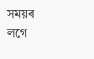সময়ৰ লগে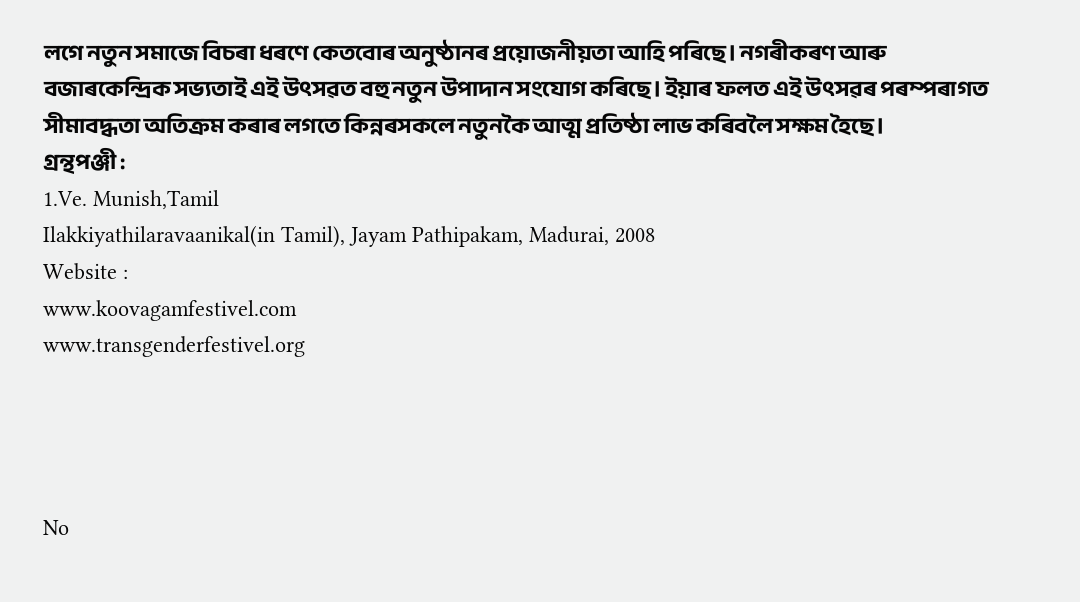লগে নতুন সমাজে বিচৰা ধৰণে কেতবোৰ অনুষ্ঠানৰ প্ৰয়োজনীয়তা আহি পৰিছে। নগৰীকৰণ আৰু বজাৰকেন্দ্ৰিক সভ্যতাই এই উৎসৱত বহু নতুন উপাদান সংযোগ কৰিছে। ইয়াৰ ফলত এই উৎসৱৰ পৰম্পৰাগত সীমাবদ্ধতা অতিক্ৰম কৰাৰ লগতে কিন্নৰসকলে নতুনকৈ আত্ম প্ৰতিষ্ঠা লাভ কৰিবলৈ সক্ষম হৈছে।
গ্ৰন্থপঞ্জী :
1.Ve. Munish,Tamil
Ilakkiyathilaravaanikal(in Tamil), Jayam Pathipakam, Madurai, 2008
Website :
www.koovagamfestivel.com
www.transgenderfestivel.org




No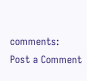comments:
Post a Comment